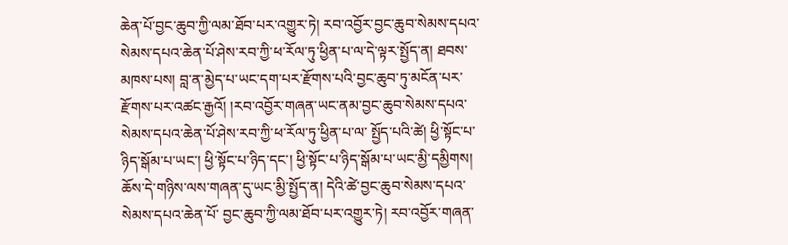ཆེན་པོ་བྱང་ཆུབ་ཀྱི་ལམ་ཐོབ་པར་འགྱུར་ཏེ། རབ་འབྱོར་བྱང་ཆུབ་སེམས་དཔའ་སེམས་དཔའ་ཆེན་པོ་ཤེས་རབ་ཀྱི་ཕ་རོལ་ཏུ་ཕྱིན་པ་ལ་དེ་ལྟར་སྤྱོད་ན། ཐབས་ མཁས་པས། བླ་ན་མྱེད་པ་ཡང་དག་པར་རྫོགས་པའི་བྱང་ཆུབ་ཏུ་མངོན་པར་རྫོགས་པར་འཚང་རྒྱའོ། །རབ་འབྱོར་གཞན་ཡང་ནམ་བྱང་ཆུབ་སེམས་དཔའ་སེམས་དཔའ་ཆེན་པོ་ཤེས་རབ་ཀྱི་ཕ་རོལ་ཏུ་ཕྱིན་པ་ལ་ སྤྱོད་པའི་ཚེ། ཕྱི་སྟོང་པ་ཉིད་སྒོམ་པ་ཡང་། ཕྱི་སྟོང་པ་ཉིད་དང་། ཕྱི་སྟོང་པ་ཉིད་སྒོམ་པ་ཡང་མྱི་དམྱིགས། ཆོས་དེ་གཉིས་ལས་གཞན་དུ་ཡང་མྱི་སྤྱོད་ན། དེའི་ཚེ་བྱང་ཆུབ་སེམས་དཔའ་སེམས་དཔའ་ཆེན་པོ་ བྱང་ཆུབ་ཀྱི་ལམ་ཐོབ་པར་འགྱུར་ཏེ། རབ་འབྱོར་གཞན་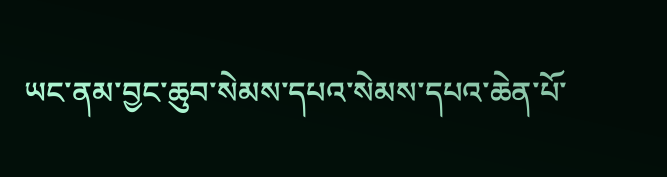ཡང་ནམ་བྱང་ཆུབ་སེམས་དཔའ་སེམས་དཔའ་ཆེན་པོ་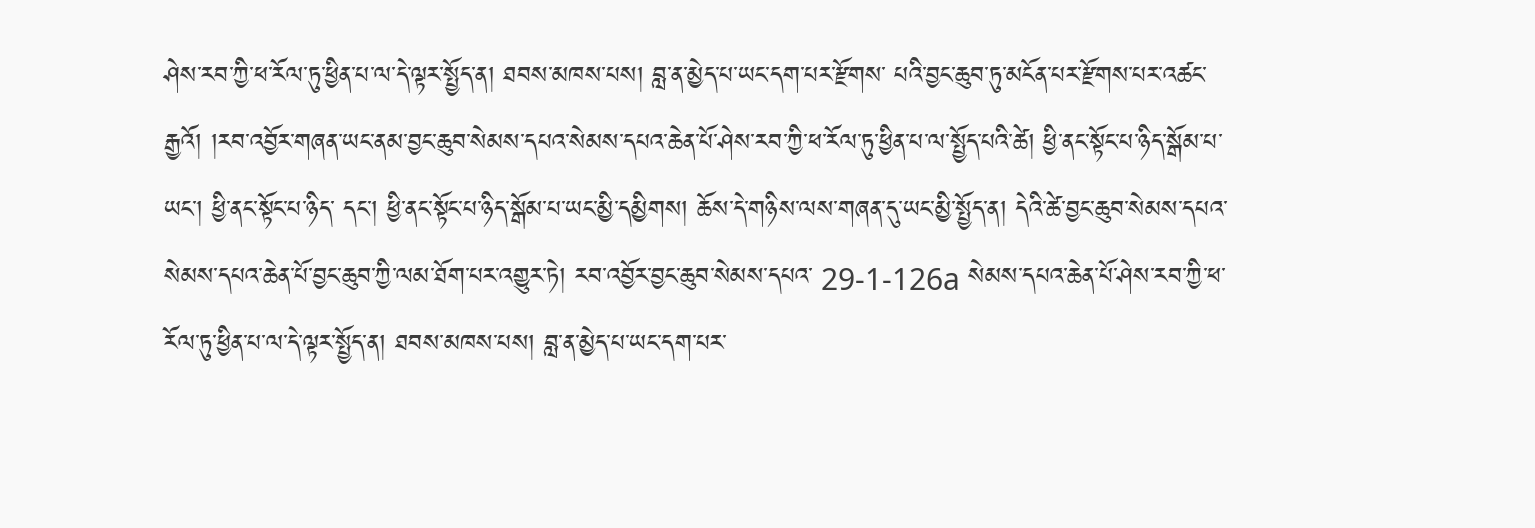ཤེས་རབ་ཀྱི་ཕ་རོལ་ཏུ་ཕྱིན་པ་ལ་དེ་ལྟར་སྤྱོད་ན། ཐབས་མཁས་པས། བླ་ན་མྱེད་པ་ཡང་དག་པར་རྫོགས་ པའི་བྱང་ཆུབ་ཏུ་མངོན་པར་རྫོགས་པར་འཚང་རྒྱའོ། །རབ་འབྱོར་གཞན་ཡང་ནམ་བྱང་ཆུབ་སེམས་དཔའ་སེམས་དཔའ་ཆེན་པོ་ཤེས་རབ་ཀྱི་ཕ་རོལ་ཏུ་ཕྱིན་པ་ལ་སྤྱོད་པའི་ཚེ། ཕྱི་ནང་སྟོང་པ་ཉིད་སྒོམ་པ་ཡང་། ཕྱི་ནང་སྟོང་པ་ཉིད་ དང་། ཕྱི་ནང་སྟོང་པ་ཉིད་སྒོམ་པ་ཡང་མྱི་དམྱིགས། ཆོས་དེ་གཉིས་ལས་གཞན་དུ་ཡང་མྱི་སྤྱོད་ན། དེའི་ཚེ་བྱང་ཆུབ་སེམས་དཔའ་སེམས་དཔའ་ཆེན་པོ་བྱང་ཆུབ་ཀྱི་ལམ་ཐོག་པར་འགྱུར་ཏེ། རབ་འབྱོར་བྱང་ཆུབ་སེམས་དཔའ་ 29-1-126a སེམས་དཔའ་ཆེན་པོ་ཤེས་རབ་ཀྱི་ཕ་རོལ་ཏུ་ཕྱིན་པ་ལ་དེ་ལྟར་སྤྱོད་ན། ཐབས་མཁས་པས། བླ་ན་མྱེད་པ་ཡང་དག་པར་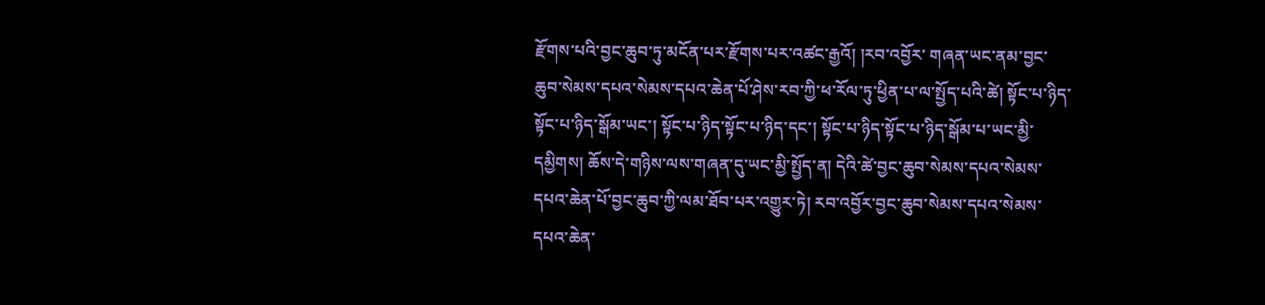རྫོགས་པའི་བྱང་ཆུབ་ཏུ་མངོན་པར་རྫོགས་པར་འཚང་རྒྱའོ། །རབ་འབྱོར་ གཞན་ཡང་ནམ་བྱང་ཆུབ་སེམས་དཔའ་སེམས་དཔའ་ཆེན་པོ་ཤེས་རབ་ཀྱི་ཕ་རོལ་ཏུ་ཕྱིན་པ་ལ་སྤྱོད་པའི་ཚེ། སྟོང་པ་ཉིད་སྟོང་པ་ཉིད་སྒོམ་ཡང་། སྟོང་པ་ཉིད་སྟོང་པ་ཉིད་དང་། སྟོང་པ་ཉིད་སྟོང་པ་ཉིད་སྒོམ་པ་ཡང་མྱི་ དམྱིགས། ཆོས་དེ་གཉིས་ལས་གཞན་དུ་ཡང་མྱི་སྤྱོད་ན། དེའི་ཚེ་བྱང་ཆུབ་སེམས་དཔའ་སེམས་དཔའ་ཆེན་པོ་བྱང་ཆུབ་ཀྱི་ལམ་ཐོབ་པར་འགྱུར་ཏེ། རབ་འབྱོར་བྱང་ཆུབ་སེམས་དཔའ་སེམས་དཔའ་ཆེན་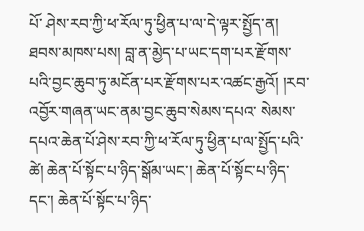པོ་ ཤེས་རབ་ཀྱི་ཕ་རོལ་ཏུ་ཕྱིན་པ་ལ་དེ་ལྟར་སྤྱོད་ན། ཐབས་མཁས་པས། བླ་ན་མྱེད་པ་ཡང་དག་པར་རྫོགས་པའི་བྱང་ཆུབ་ཏུ་མངོན་པར་རྫོགས་པར་འཚང་རྒྱའོ། །རབ་འབྱོར་གཞན་ཡང་ནམ་བྱང་ཆུབ་སེམས་དཔའ་ སེམས་དཔའ་ཆེན་པོ་ཤེས་རབ་ཀྱི་ཕ་རོལ་ཏུ་ཕྱིན་པ་ལ་སྤྱོད་པའི་ཚེ། ཆེན་པོ་སྟོང་པ་ཉིད་སྒོམ་ཡང་། ཆེན་པོ་སྟོང་པ་ཉིད་དང་། ཆེན་པོ་སྟོང་པ་ཉིད་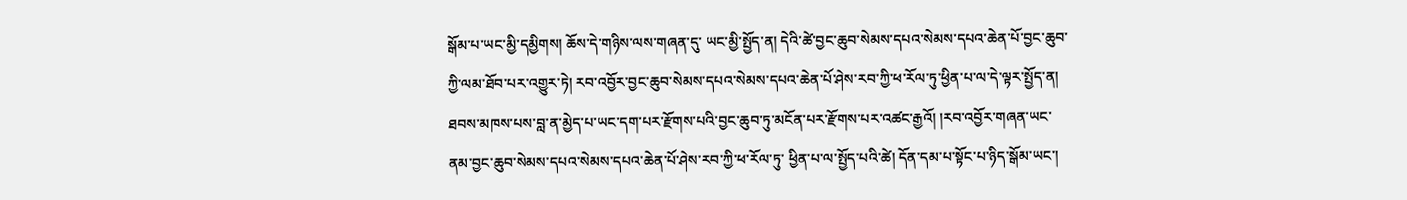སྒོམ་པ་ཡང་མྱི་དམྱིགས། ཆོས་དེ་གཉིས་ལས་གཞན་དུ་ ཡང་མྱི་སྤྱོད་ན། དེའི་ཚེ་བྱང་ཆུབ་སེམས་དཔའ་སེམས་དཔའ་ཆེན་པོ་བྱང་ཆུབ་ཀྱི་ལམ་ཐོབ་པར་འགྱུར་ཏེ། རབ་འབྱོར་བྱང་ཆུབ་སེམས་དཔའ་སེམས་དཔའ་ཆེན་པོ་ཤེས་རབ་ཀྱི་ཕ་རོལ་ཏུ་ཕྱིན་པ་ལ་དེ་ལྟར་སྤྱོད་ན། ཐབས་མཁས་པས་བླ་ན་མྱེད་པ་ཡང་དག་པར་རྫོགས་པའི་བྱང་ཆུབ་ཏུ་མངོན་པར་རྫོགས་པར་འཚང་རྒྱའོ། །རབ་འབྱོར་གཞན་ཡང་ནམ་བྱང་ཆུབ་སེམས་དཔའ་སེམས་དཔའ་ཆེན་པོ་ཤེས་རབ་ཀྱི་ཕ་རོལ་ཏུ་ ཕྱིན་པ་ལ་སྤྱོད་པའི་ཚེ། དོན་དམ་པ་སྟོང་པ་ཉིད་སྒོམ་ཡང་།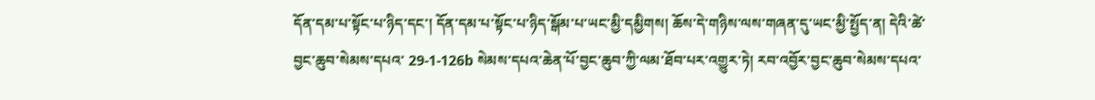དོན་དམ་པ་སྟོང་པ་ཉིད་དང་། དོན་དམ་པ་སྟོང་པ་ཉིད་སྒོམ་པ་ཡང་མྱི་དམྱིགས། ཆོས་དེ་གཉིས་ལས་གཞན་དུ་ཡང་མྱི་སྤྱོད་ན། དེའི་ཚེ་བྱང་ཆུབ་སེམས་དཔའ་ 29-1-126b སེམས་དཔའ་ཆེན་པོ་བྱང་ཆུབ་ཀྱི་ལམ་ཐོབ་པར་འགྱུར་ཏེ། རབ་འབྱོར་བྱང་ཆུབ་སེམས་དཔའ་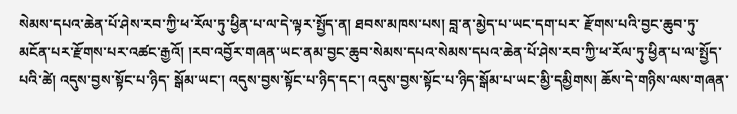སེམས་དཔའ་ཆེན་པོ་ཤེས་རབ་ཀྱི་ཕ་རོལ་ཏུ་ཕྱིན་པ་ལ་དེ་ལྟར་སྤྱོད་ན། ཐབས་མཁས་པས། བླ་ན་མྱེད་པ་ཡང་དག་པར་ རྫོགས་པའི་བྱང་ཆུབ་ཏུ་མངོན་པར་རྫོགས་པར་འཚང་རྒྱའོ། །རབ་འབྱོར་གཞན་ཡང་ནམ་བྱང་ཆུབ་སེམས་དཔའ་སེམས་དཔའ་ཆེན་པོ་ཤེས་རབ་ཀྱི་ཕ་རོལ་ཏུ་ཕྱིན་པ་ལ་སྤྱོད་པའི་ཚེ། འདུས་བྱས་སྟོང་པ་ཉིད་ སྒོམ་ཡང་། འདུས་བྱས་སྟོང་པ་ཉིད་དང་། འདུས་བྱས་སྟོང་པ་ཉིད་སྒོམ་པ་ཡང་མྱི་དམྱིགས། ཆོས་དེ་གཉིས་ལས་གཞན་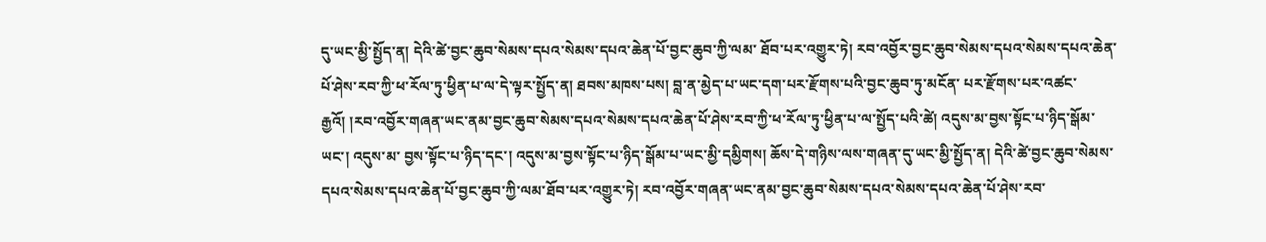དུ་ཡང་མྱི་སྤྱོད་ན། དེའི་ཚེ་བྱང་ཆུབ་སེམས་དཔའ་སེམས་དཔའ་ཆེན་པོ་བྱང་ཆུབ་ཀྱི་ལམ་ ཐོབ་པར་འགྱུར་ཏེ། རབ་འབྱོར་བྱང་ཆུབ་སེམས་དཔའ་སེམས་དཔའ་ཆེན་པོ་ཤེས་རབ་ཀྱི་ཕ་རོལ་ཏུ་ཕྱིན་པ་ལ་དེ་ལྟར་སྤྱོད་ན། ཐབས་མཁས་པས། བླ་ན་མྱེད་པ་ཡང་དག་པར་རྫོགས་པའི་བྱང་ཆུབ་ཏུ་མངོན་ པར་རྫོགས་པར་འཚང་རྒྱའོ། །རབ་འབྱོར་གཞན་ཡང་ནམ་བྱང་ཆུབ་སེམས་དཔའ་སེམས་དཔའ་ཆེན་པོ་ཤེས་རབ་ཀྱི་ཕ་རོལ་ཏུ་ཕྱིན་པ་ལ་སྤྱོད་པའི་ཚེ། འདུས་མ་བྱས་སྟོང་པ་ཉིད་སྒོམ་ཡང་། འདུས་མ་ བྱས་སྟོང་པ་ཉིད་དང་། འདུས་མ་བྱས་སྟོང་པ་ཉིད་སྒོམ་པ་ཡང་མྱི་དམྱིགས། ཆོས་དེ་གཉིས་ལས་གཞན་དུ་ཡང་མྱི་སྤྱོད་ན། དེའི་ཚེ་བྱང་ཆུབ་སེམས་དཔའ་སེམས་དཔའ་ཆེན་པོ་བྱང་ཆུབ་ཀྱི་ལམ་ཐོབ་པར་འགྱུར་ཏེ། རབ་འབྱོར་གཞན་ཡང་ནམ་བྱང་ཆུབ་སེམས་དཔའ་སེམས་དཔའ་ཆེན་པོ་ཤེས་རབ་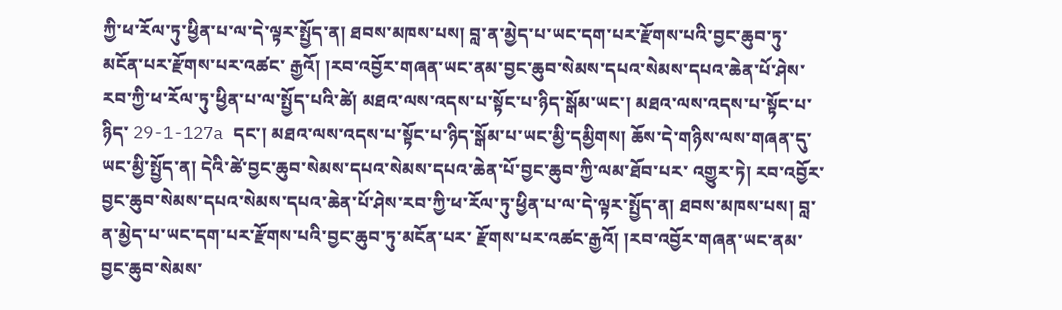ཀྱི་ཕ་རོལ་ཏུ་ཕྱིན་པ་ལ་དེ་ལྟར་སྤྱོད་ན། ཐབས་མཁས་པས། བླ་ན་མྱེད་པ་ཡང་དག་པར་རྫོགས་པའི་བྱང་ཆུབ་ཏུ་མངོན་པར་རྫོགས་པར་འཚང་ རྒྱའོ། །རབ་འབྱོར་གཞན་ཡང་ནམ་བྱང་ཆུབ་སེམས་དཔའ་སེམས་དཔའ་ཆེན་པོ་ཤེས་རབ་ཀྱི་ཕ་རོལ་ཏུ་ཕྱིན་པ་ལ་སྤྱོད་པའི་ཚེ། མཐའ་ལས་འདས་པ་སྟོང་པ་ཉིད་སྒོམ་ཡང་། མཐའ་ལས་འདས་པ་སྟོང་པ་ཉིད་ 29-1-127a དང་། མཐའ་ལས་འདས་པ་སྟོང་པ་ཉིད་སྒོམ་པ་ཡང་མྱི་དམྱིགས། ཆོས་དེ་གཉིས་ལས་གཞན་དུ་ཡང་མྱི་སྤྱོད་ན། དེའི་ཚེ་བྱང་ཆུབ་སེམས་དཔའ་སེམས་དཔའ་ཆེན་པོ་བྱང་ཆུབ་ཀྱི་ལམ་ཐོབ་པར་ འགྱུར་ཏེ། རབ་འབྱོར་བྱང་ཆུབ་སེམས་དཔའ་སེམས་དཔའ་ཆེན་པོ་ཤེས་རབ་ཀྱི་ཕ་རོལ་ཏུ་ཕྱིན་པ་ལ་དེ་ལྟར་སྤྱོད་ན། ཐབས་མཁས་པས། བླ་ན་མྱེད་པ་ཡང་དག་པར་རྫོགས་པའི་བྱང་ཆུབ་ཏུ་མངོན་པར་ རྫོགས་པར་འཚང་རྒྱའོ། །རབ་འབྱོར་གཞན་ཡང་ནམ་བྱང་ཆུབ་སེམས་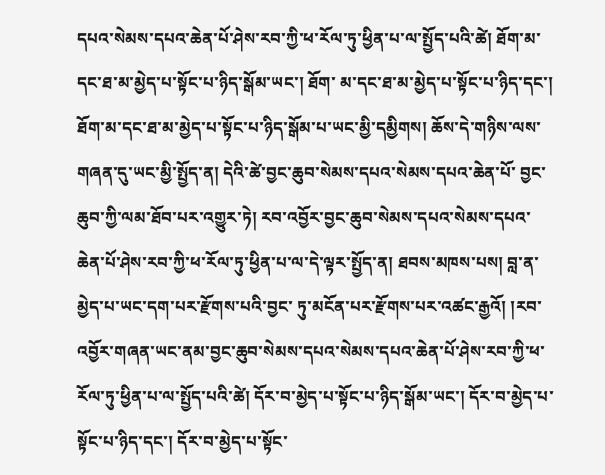དཔའ་སེམས་དཔའ་ཆེན་པོ་ཤེས་རབ་ཀྱི་ཕ་རོལ་ཏུ་ཕྱིན་པ་ལ་སྤྱོད་པའི་ཚེ། ཐོག་མ་དང་ཐ་མ་མྱེད་པ་སྟོང་པ་ཉིད་སྒོམ་ཡང་། ཐོག་ མ་དང་ཐ་མ་མྱེད་པ་སྟོང་པ་ཉིད་དང་། ཐོག་མ་དང་ཐ་མ་མྱེད་པ་སྟོང་པ་ཉིད་སྒོམ་པ་ཡང་མྱི་དམྱིགས། ཆོས་དེ་གཉིས་ལས་གཞན་དུ་ཡང་མྱི་སྤྱོད་ན། དེའི་ཚེ་བྱང་ཆུབ་སེམས་དཔའ་སེམས་དཔའ་ཆེན་པོ་ བྱང་ཆུབ་ཀྱི་ལམ་ཐོབ་པར་འགྱུར་ཏེ། རབ་འབྱོར་བྱང་ཆུབ་སེམས་དཔའ་སེམས་དཔའ་ཆེན་པོ་ཤེས་རབ་ཀྱི་ཕ་རོལ་ཏུ་ཕྱིན་པ་ལ་དེ་ལྟར་སྤྱོད་ན། ཐབས་མཁས་པས། བླ་ན་མྱེད་པ་ཡང་དག་པར་རྫོགས་པའི་བྱང་ ཏུ་མངོན་པར་རྫོགས་པར་འཚང་རྒྱའོ། །རབ་འབྱོར་གཞན་ཡང་ནམ་བྱང་ཆུབ་སེམས་དཔའ་སེམས་དཔའ་ཆེན་པོ་ཤེས་རབ་ཀྱི་ཕ་རོལ་ཏུ་ཕྱིན་པ་ལ་སྤྱོད་པའི་ཚེ། དོར་བ་མྱེད་པ་སྟོང་པ་ཉིད་སྒོམ་ཡང་། དོར་བ་མྱེད་པ་སྟོང་པ་ཉིད་དང་། དོར་བ་མྱེད་པ་སྟོང་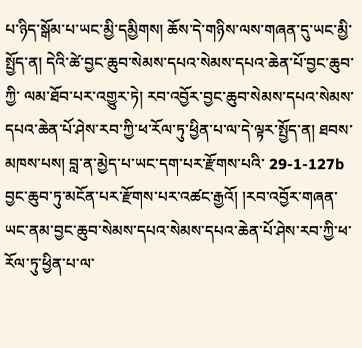པ་ཉིད་སྒོམ་པ་ཡང་མྱི་དམྱིགས། ཆོས་དེ་གཉིས་ལས་གཞན་དུ་ཡང་མྱི་སྤྱོད་ན། དེའི་ཚེ་བྱང་ཆུབ་སེམས་དཔའ་སེམས་དཔའ་ཆེན་པོ་བྱང་ཆུབ་ཀྱི་ ལམ་ཐོབ་པར་འགྱུར་ཏེ། རབ་འབྱོར་བྱང་ཆུབ་སེམས་དཔའ་སེམས་དཔའ་ཆེན་པོ་ཤེས་རབ་ཀྱི་ཕ་རོལ་ཏུ་ཕྱིན་པ་ལ་དེ་ལྟར་སྤྱོད་ན། ཐབས་མཁས་པས། བླ་ན་མྱེད་པ་ཡང་དག་པར་རྫོགས་པའི་ 29-1-127b བྱང་ཆུབ་ཏུ་མངོན་པར་རྫོགས་པར་འཚང་རྒྱའོ། །རབ་འབྱོར་གཞན་ཡང་ནམ་བྱང་ཆུབ་སེམས་དཔའ་སེམས་དཔའ་ཆེན་པོ་ཤེས་རབ་ཀྱི་ཕ་རོལ་ཏུ་ཕྱིན་པ་ལ་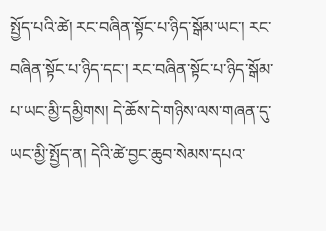སྤྱོད་པའི་ཚེ། རང་བཞིན་སྟོང་པ་ཉིད་སྒོམ་ཡང་། རང་བཞིན་སྟོང་པ་ཉིད་དང་། རང་བཞིན་སྟོང་པ་ཉིད་སྒོམ་པ་ཡང་མྱི་དམྱིགས། དེ་ཆོས་དེ་གཉིས་ལས་གཞན་དུ་ཡང་མྱི་སྤྱོད་ན། དེའི་ཚེ་བྱང་ཆུབ་སེམས་དཔའ་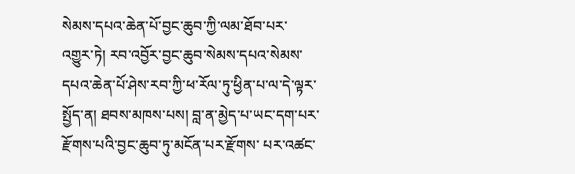སེམས་དཔའ་ཆེན་པོ་བྱང་ཆུབ་ཀྱི་ལམ་ཐོབ་པར་ འགྱུར་ཏེ། རབ་འབྱོར་བྱང་ཆུབ་སེམས་དཔའ་སེམས་དཔའ་ཆེན་པོ་ཤེས་རབ་ཀྱི་ཕ་རོལ་ཏུ་ཕྱིན་པ་ལ་དེ་ལྟར་སྤྱོད་ན། ཐབས་མཁས་པས། བླ་ན་མྱེད་པ་ཡང་དག་པར་རྫོགས་པའི་བྱང་ཆུབ་ཏུ་མངོན་པར་རྫོགས་ པར་འཚང་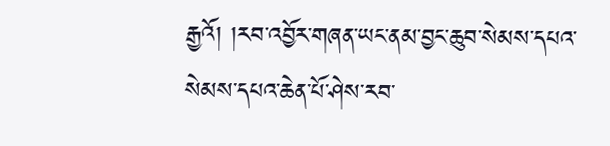རྒྱའོ། །རབ་འབྱོར་གཞན་ཡང་ནམ་བྱང་ཆུབ་སེམས་དཔའ་སེམས་དཔའ་ཆེན་པོ་ཤེས་རབ་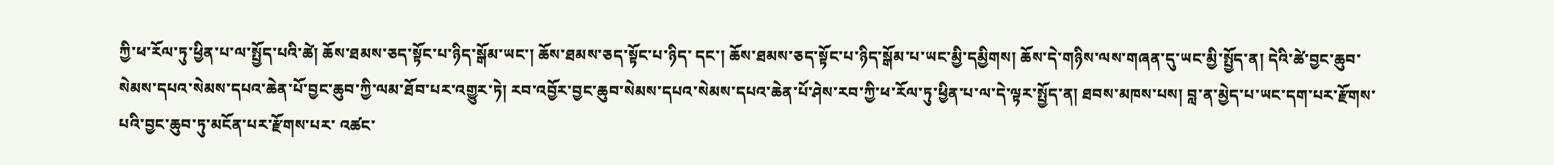ཀྱི་ཕ་རོལ་ཏུ་ཕྱིན་པ་ལ་སྤྱོད་པའི་ཚེ། ཆོས་ཐམས་ཅད་སྟོང་པ་ཉིད་སྒོམ་ཡང་། ཆོས་ཐམས་ཅད་སྟོང་པ་ཉིད་ དང་། ཆོས་ཐམས་ཅད་སྟོང་པ་ཉིད་སྒོམ་པ་ཡང་མྱི་དམྱིགས། ཆོས་དེ་གཉིས་ལས་གཞན་དུ་ཡང་མྱི་སྤྱོད་ན། དེའི་ཚེ་བྱང་ཆུབ་སེམས་དཔའ་སེམས་དཔའ་ཆེན་པོ་བྱང་ཆུབ་ཀྱི་ལམ་ཐོབ་པར་འགྱུར་ཏེ། རབ་འབྱོར་བྱང་ཆུབ་སེམས་དཔའ་སེམས་དཔའ་ཆེན་པོ་ཤེས་རབ་ཀྱི་ཕ་རོལ་ཏུ་ཕྱིན་པ་ལ་དེ་ལྟར་སྤྱོད་ན། ཐབས་མཁས་པས། བླ་ན་མྱེད་པ་ཡང་དག་པར་རྫོགས་པའི་བྱང་ཆུབ་ཏུ་མངོན་པར་རྫོགས་པར་ འཚང་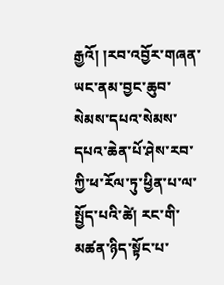རྒྱའོ། །རབ་འབྱོར་གཞན་ཡང་ནམ་བྱང་ཆུབ་སེམས་དཔའ་སེམས་དཔའ་ཆེན་པོ་ཤེས་རབ་ཀྱི་ཕ་རོལ་ཏུ་ཕྱིན་པ་ལ་སྤྱོད་པའི་ཚེ། རང་གི་མཚན་ཉིད་སྟོང་པ་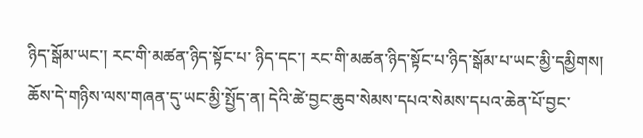ཉིད་སྒོམ་ཡང་། རང་གི་མཚན་ཉིད་སྟོང་པ་ ཉིད་དང་། རང་གི་མཚན་ཉིད་སྟོང་པ་ཉིད་སྒོམ་པ་ཡང་མྱི་དམྱིགས། ཆོས་དེ་གཉིས་ལས་གཞན་དུ་ཡང་མྱི་སྤྱོད་ན། དེའི་ཚེ་བྱང་ཆུབ་སེམས་དཔའ་སེམས་དཔའ་ཆེན་པོ་བྱང་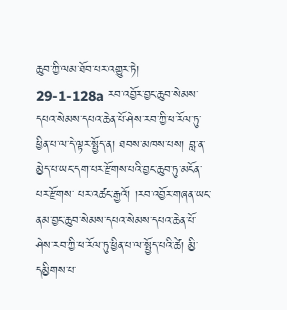ཆུབ་ཀྱི་ལམ་ཐོབ་པར་འགྱུར་ཏེ། 29-1-128a རབ་འབྱོར་བྱང་ཆུབ་སེམས་དཔའ་སེམས་དཔའ་ཆེན་པོ་ཤེས་རབ་ཀྱི་ཕ་རོལ་ཏུ་ཕྱིན་པ་ལ་དེ་ལྟར་སྤྱོད་ན། ཐབས་མཁས་པས། བླ་ན་མྱེད་པ་ཡང་དག་པར་རྫོགས་པའི་བྱང་ཆུབ་ཏུ་མངོན་པར་རྫོགས་ པར་འཚང་རྒྱའོ། །རབ་འབྱོར་གཞན་ཡང་ནམ་བྱང་ཆུབ་སེམས་དཔའ་སེམས་དཔའ་ཆེན་པོ་ཤེས་རབ་ཀྱི་ཕ་རོལ་ཏུ་ཕྱིན་པ་ལ་སྤྱོད་པའི་ཚེ། མྱི་དམྱིགས་པ་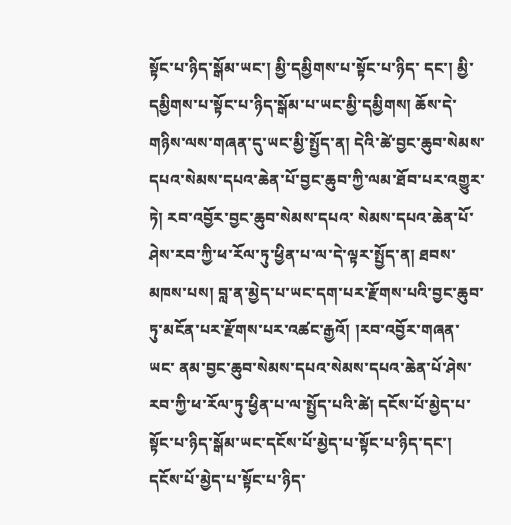སྟོང་པ་ཉིད་སྒོམ་ཡང་། མྱི་དམྱིགས་པ་སྟོང་པ་ཉིད་ དང་། མྱི་དམྱིགས་པ་སྟོང་པ་ཉིད་སྒོམ་པ་ཡང་མྱི་དམྱིགས། ཆོས་དེ་གཉིས་ལས་གཞན་དུ་ཡང་མྱི་སྤྱོད་ན། དེའི་ཚེ་བྱང་ཆུབ་སེམས་དཔའ་སེམས་དཔའ་ཆེན་པོ་བྱང་ཆུབ་ཀྱི་ལམ་ཐོབ་པར་འགྱུར་ཏེ། རབ་འབྱོར་བྱང་ཆུབ་སེམས་དཔའ་ སེམས་དཔའ་ཆེན་པོ་ཤེས་རབ་ཀྱི་ཕ་རོལ་ཏུ་ཕྱིན་པ་ལ་དེ་ལྟར་སྤྱོད་ན། ཐབས་མཁས་པས། བླ་ན་མྱེད་པ་ཡང་དག་པར་རྫོགས་པའི་བྱང་ཆུབ་ཏུ་མངོན་པར་རྫོགས་པར་འཚང་རྒྱའོ། །རབ་འབྱོར་གཞན་ཡང་ ནམ་བྱང་ཆུབ་སེམས་དཔའ་སེམས་དཔའ་ཆེན་པོ་ཤེས་རབ་ཀྱི་ཕ་རོལ་ཏུ་ཕྱིན་པ་ལ་སྤྱོད་པའི་ཚེ། དངོས་པོ་མྱེད་པ་སྟོང་པ་ཉིད་སྒོམ་ཡང་དངོས་པོ་མྱེད་པ་སྟོང་པ་ཉིད་དང་། དངོས་པོ་མྱེད་པ་སྟོང་པ་ཉིད་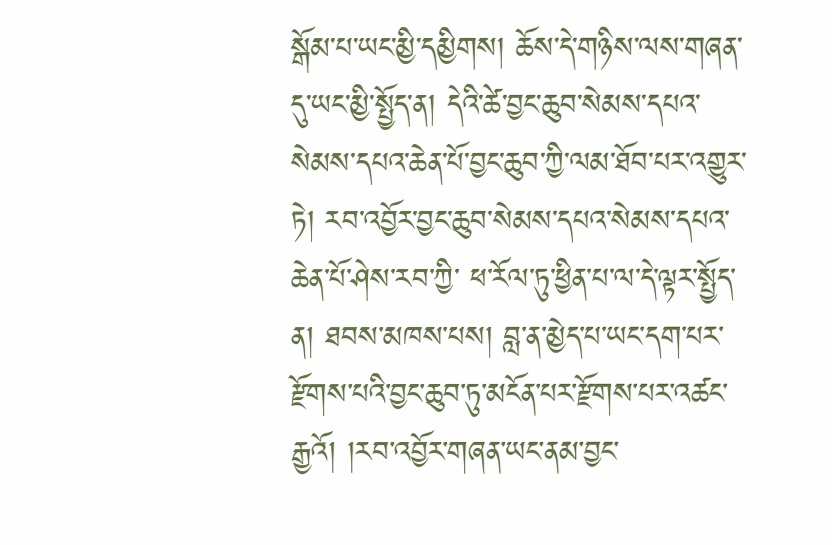སྒོམ་པ་ཡང་མྱི་དམྱིགས། ཆོས་དེ་གཉིས་ལས་གཞན་དུ་ཡང་མྱི་སྤྱོད་ན། དེའི་ཚེ་བྱང་ཆུབ་སེམས་དཔའ་སེམས་དཔའ་ཆེན་པོ་བྱང་ཆུབ་ཀྱི་ལམ་ཐོབ་པར་འགྱུར་ཏེ། རབ་འབྱོར་བྱང་ཆུབ་སེམས་དཔའ་སེམས་དཔའ་ཆེན་པོ་ཤེས་རབ་ཀྱི་ ཕ་རོལ་ཏུ་ཕྱིན་པ་ལ་དེ་ལྟར་སྤྱོད་ན། ཐབས་མཁས་པས། བླ་ན་མྱེད་པ་ཡང་དག་པར་རྫོགས་པའི་བྱང་ཆུབ་ཏུ་མངོན་པར་རྫོགས་པར་འཚང་རྒྱའོ། །རབ་འབྱོར་གཞན་ཡང་ནམ་བྱང་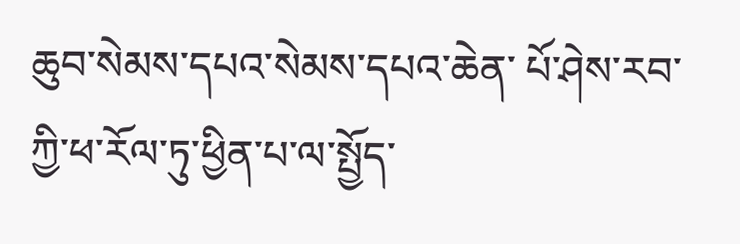ཆུབ་སེམས་དཔའ་སེམས་དཔའ་ཆེན་ པོ་ཤེས་རབ་ཀྱི་ཕ་རོལ་ཏུ་ཕྱིན་པ་ལ་སྤྱོད་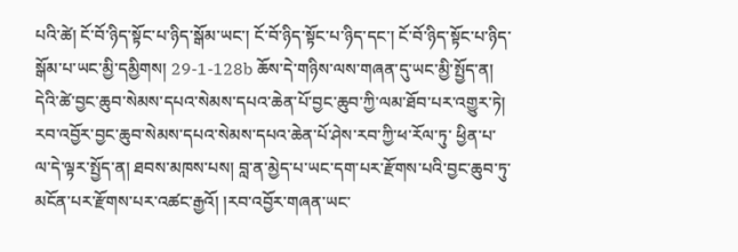པའི་ཚེ། ངོ་བོ་ཉིད་སྟོང་པ་ཉིད་སྒོམ་ཡང་། ངོ་བོ་ཉིད་སྟོང་པ་ཉིད་དང་། ངོ་བོ་ཉིད་སྟོང་པ་ཉིད་སྒོམ་པ་ཡང་མྱི་དམྱིགས། 29-1-128b ཆོས་དེ་གཉིས་ལས་གཞན་དུ་ཡང་མྱི་སྤྱོད་ན། དེའི་ཚེ་བྱང་ཆུབ་སེམས་དཔའ་སེམས་དཔའ་ཆེན་པོ་བྱང་ཆུབ་ཀྱི་ལམ་ཐོབ་པར་འགྱུར་ཏེ། རབ་འབྱོར་བྱང་ཆུབ་སེམས་དཔའ་སེམས་དཔའ་ཆེན་པོ་ཤེས་རབ་ཀྱི་ཕ་རོལ་ཏུ་ ཕྱིན་པ་ལ་དེ་ལྟར་སྤྱོད་ན། ཐབས་མཁས་པས། བླ་ན་མྱེད་པ་ཡང་དག་པར་རྫོགས་པའི་བྱང་ཆུབ་ཏུ་མངོན་པར་རྫོགས་པར་འཚང་རྒྱའོ། །རབ་འབྱོར་གཞན་ཡང་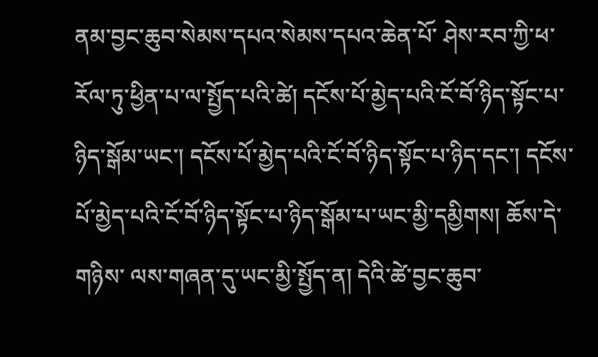ནམ་བྱང་ཆུབ་སེམས་དཔའ་སེམས་དཔའ་ཆེན་པོ་ ཤེས་རབ་ཀྱི་ཕ་རོལ་ཏུ་ཕྱིན་པ་ལ་སྤྱོད་པའི་ཚེ། དངོས་པོ་མྱེད་པའི་ངོ་བོ་ཉིད་སྟོང་པ་ཉིད་སྒོམ་ཡང་། དངོས་པོ་མྱེད་པའི་ངོ་བོ་ཉིད་སྟོང་པ་ཉིད་དང་། དངོས་པོ་མྱེད་པའི་ངོ་བོ་ཉིད་སྟོང་པ་ཉིད་སྒོམ་པ་ཡང་མྱི་དམྱིགས། ཆོས་དེ་གཉིས་ ལས་གཞན་དུ་ཡང་མྱི་སྤྱོད་ན། དེའི་ཚེ་བྱང་ཆུབ་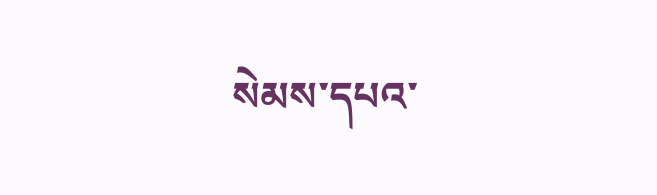སེམས་དཔའ་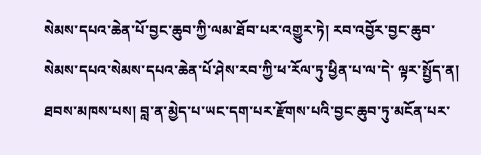སེམས་དཔའ་ཆེན་པོ་བྱང་ཆུབ་ཀྱི་ལམ་ཐོབ་པར་འགྱུར་ཏེ། རབ་འབྱོར་བྱང་ཆུབ་སེམས་དཔའ་སེམས་དཔའ་ཆེན་པོ་ཤེས་རབ་ཀྱི་ཕ་རོལ་ཏུ་ཕྱིན་པ་ལ་དེ་ ལྟར་སྤྱོད་ན། ཐབས་མཁས་པས། བླ་ན་མྱེད་པ་ཡང་དག་པར་རྫོགས་པའི་བྱང་ཆུབ་ཏུ་མངོན་པར་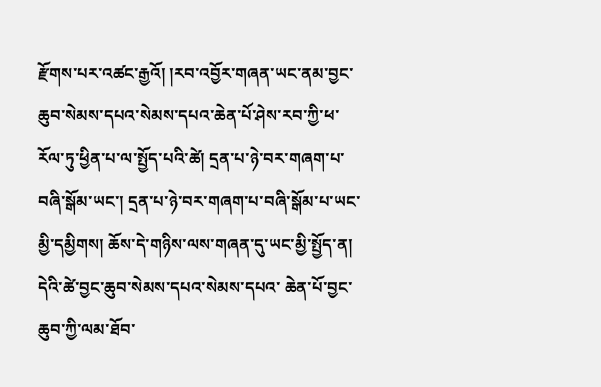རྫོགས་པར་འཚང་རྒྱའོ། །རབ་འབྱོར་གཞན་ཡང་ནམ་བྱང་ཆུབ་སེམས་དཔའ་སེམས་དཔའ་ཆེན་པོ་ཤེས་རབ་ཀྱི་ཕ་ རོལ་ཏུ་ཕྱིན་པ་ལ་སྤྱོད་པའི་ཚེ། དྲན་པ་ཉེ་བར་གཞག་པ་བཞི་སྒོམ་ཡང་། དྲན་པ་ཉེ་བར་གཞག་པ་བཞི་སྒོམ་པ་ཡང་མྱི་དམྱིགས། ཆོས་དེ་གཉིས་ལས་གཞན་དུ་ཡང་མྱི་སྤྱོད་ན། དེའི་ཚེ་བྱང་ཆུབ་སེམས་དཔའ་སེམས་དཔའ་ ཆེན་པོ་བྱང་ཆུབ་ཀྱི་ལམ་ཐོབ་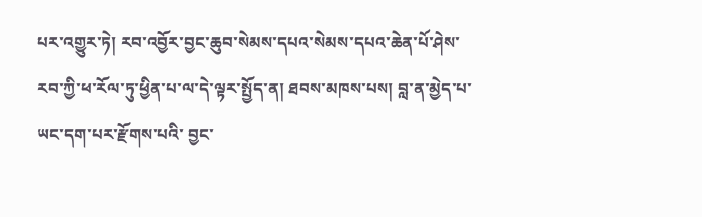པར་འགྱུར་ཏེ། རབ་འབྱོར་བྱང་ཆུབ་སེམས་དཔའ་སེམས་དཔའ་ཆེན་པོ་ཤེས་རབ་ཀྱི་ཕ་རོལ་ཏུ་ཕྱིན་པ་ལ་དེ་ལྟར་སྤྱོད་ན། ཐབས་མཁས་པས། བླ་ན་མྱེད་པ་ཡང་དག་པར་རྫོགས་པའི་ བྱང་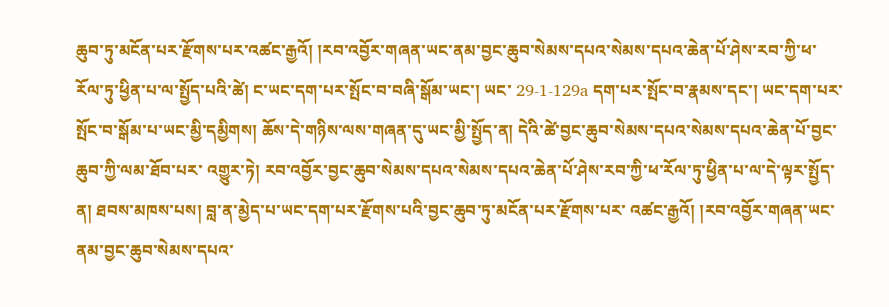ཆུབ་ཏུ་མངོན་པར་རྫོགས་པར་འཚང་རྒྱའོ། །རབ་འབྱོར་གཞན་ཡང་ནམ་བྱང་ཆུབ་སེམས་དཔའ་སེམས་དཔའ་ཆེན་པོ་ཤེས་རབ་ཀྱི་ཕ་རོལ་ཏུ་ཕྱིན་པ་ལ་སྤྱོད་པའི་ཚེ། ང་ཡང་དག་པར་སྤོང་བ་བཞི་སྒོམ་ཡང་། ཡང་ 29-1-129a དག་པར་སྤོང་བ་རྣམས་དང་། ཡང་དག་པར་སྤོང་བ་སྒོམ་པ་ཡང་མྱི་དམྱིགས། ཆོས་དེ་གཉིས་ལས་གཞན་དུ་ཡང་མྱི་སྤྱོད་ན། དེའི་ཚེ་བྱང་ཆུབ་སེམས་དཔའ་སེམས་དཔའ་ཆེན་པོ་བྱང་ཆུབ་ཀྱི་ལམ་ཐོབ་པར་ འགྱུར་ཏེ། རབ་འབྱོར་བྱང་ཆུབ་སེམས་དཔའ་སེམས་དཔའ་ཆེན་པོ་ཤེས་རབ་ཀྱི་ཕ་རོལ་ཏུ་ཕྱིན་པ་ལ་དེ་ལྟར་སྤྱོད་ན། ཐབས་མཁས་པས། བླ་ན་མྱེད་པ་ཡང་དག་པར་རྫོགས་པའི་བྱང་ཆུབ་ཏུ་མངོན་པར་རྫོགས་པར་ འཚང་རྒྱའོ། །རབ་འབྱོར་གཞན་ཡང་ནམ་བྱང་ཆུབ་སེམས་དཔའ་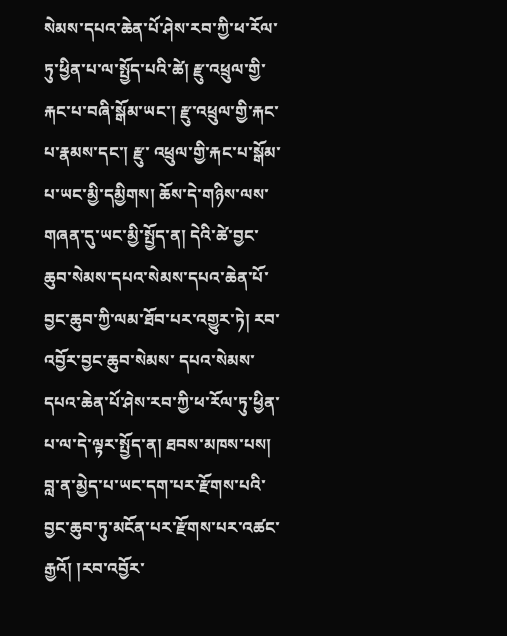སེམས་དཔའ་ཆེན་པོ་ཤེས་རབ་ཀྱི་ཕ་རོལ་ཏུ་ཕྱིན་པ་ལ་སྤྱོད་པའི་ཚེ། རྫུ་འཕྲུལ་གྱི་རྐང་པ་བཞི་སྒོམ་ཡང་། རྫུ་འཕྲུལ་གྱི་རྐང་པ་རྣམས་དང་། རྫུ་ འཕྲུལ་གྱི་རྐང་པ་སྒོམ་པ་ཡང་མྱི་དམྱིགས། ཆོས་དེ་གཉིས་ལས་གཞན་དུ་ཡང་མྱི་སྤྱོད་ན། དེའི་ཚེ་བྱང་ཆུབ་སེམས་དཔའ་སེམས་དཔའ་ཆེན་པོ་བྱང་ཆུབ་ཀྱི་ལམ་ཐོབ་པར་འགྱུར་ཏེ། རབ་འབྱོར་བྱང་ཆུབ་སེམས་ དཔའ་སེམས་དཔའ་ཆེན་པོ་ཤེས་རབ་ཀྱི་ཕ་རོལ་ཏུ་ཕྱིན་པ་ལ་དེ་ལྟར་སྤྱོད་ན། ཐབས་མཁས་པས། བླ་ན་མྱེད་པ་ཡང་དག་པར་རྫོགས་པའི་བྱང་ཆུབ་ཏུ་མངོན་པར་རྫོགས་པར་འཚང་རྒྱའོ། །རབ་འབྱོར་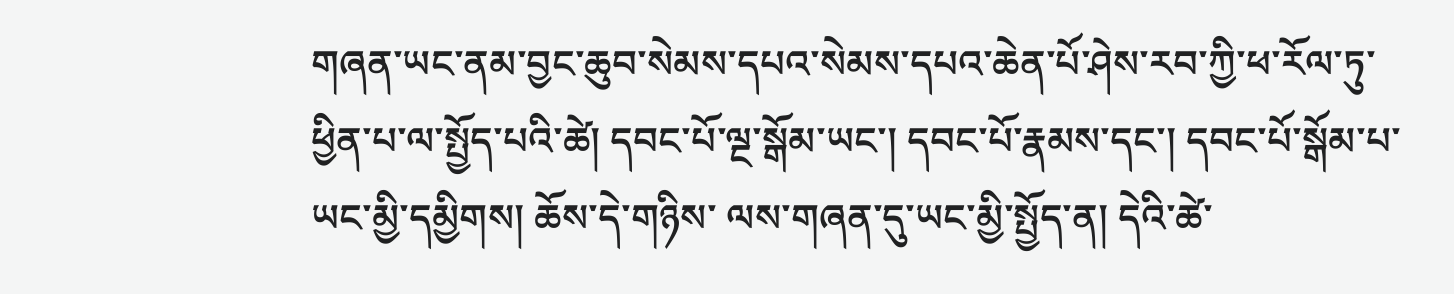གཞན་ཡང་ནམ་བྱང་ཆུབ་སེམས་དཔའ་སེམས་དཔའ་ཆེན་པོ་ཤེས་རབ་ཀྱི་ཕ་རོལ་ཏུ་ཕྱིན་པ་ལ་སྤྱོད་པའི་ཚེ། དབང་པོ་ལྔ་སྒོམ་ཡང་། དབང་པོ་རྣམས་དང་། དབང་པོ་སྒོམ་པ་ཡང་མྱི་དམྱིགས། ཆོས་དེ་གཉིས་ ལས་གཞན་དུ་ཡང་མྱི་སྤྱོད་ན། དེའི་ཚེ་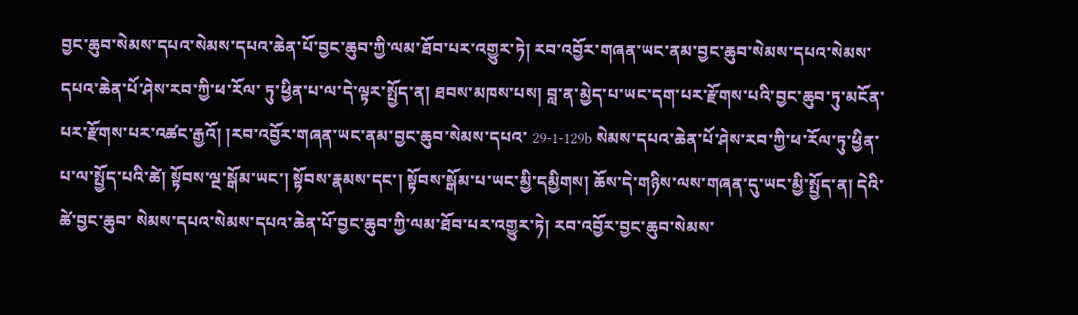བྱང་ཆུབ་སེམས་དཔའ་སེམས་དཔའ་ཆེན་པོ་བྱང་ཆུབ་ཀྱི་ལམ་ཐོབ་པར་འགྱུར་ཏེ། རབ་འབྱོར་གཞན་ཡང་ནམ་བྱང་ཆུབ་སེམས་དཔའ་སེམས་དཔའ་ཆེན་པོ་ཤེས་རབ་ཀྱི་ཕ་རོལ་ ཏུ་ཕྱིན་པ་ལ་དེ་ལྟར་སྤྱོད་ན། ཐབས་མཁས་པས། བླ་ན་མྱེད་པ་ཡང་དག་པར་རྫོགས་པའི་བྱང་ཆུབ་ཏུ་མངོན་པར་རྫོགས་པར་འཚང་རྒྱའོ། །རབ་འབྱོར་གཞན་ཡང་ནམ་བྱང་ཆུབ་སེམས་དཔའ་ 29-1-129b སེམས་དཔའ་ཆེན་པོ་ཤེས་རབ་ཀྱི་ཕ་རོལ་ཏུ་ཕྱིན་པ་ལ་སྤྱོད་པའི་ཚེ། སྟོབས་ལྔ་སྒོམ་ཡང་། སྟོབས་རྣམས་དང་། སྟོབས་སྒོམ་པ་ཡང་མྱི་དམྱིགས། ཆོས་དེ་གཉིས་ལས་གཞན་དུ་ཡང་མྱི་སྤྱོད་ན། དེའི་ཚེ་བྱང་ཆུབ་ སེམས་དཔའ་སེམས་དཔའ་ཆེན་པོ་བྱང་ཆུབ་ཀྱི་ལམ་ཐོབ་པར་འགྱུར་ཏེ། རབ་འབྱོར་བྱང་ཆུབ་སེམས་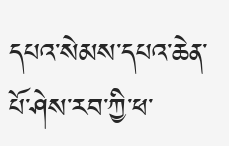དཔའ་སེམས་དཔའ་ཆེན་པོ་ཤེས་རབ་ཀྱི་ཕ་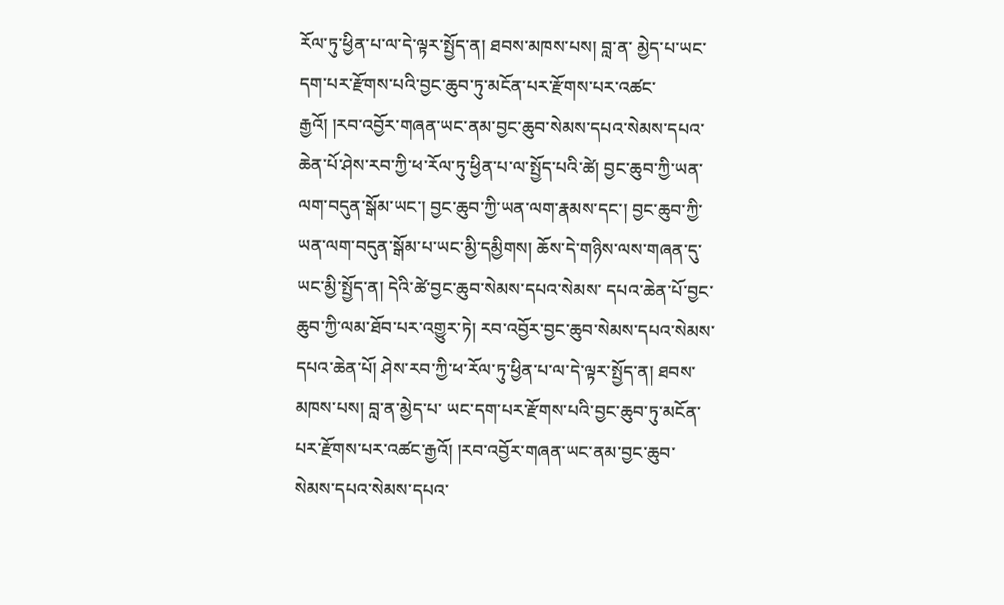རོལ་ཏུ་ཕྱིན་པ་ལ་དེ་ལྟར་སྤྱོད་ན། ཐབས་མཁས་པས། བླ་ན་ མྱེད་པ་ཡང་དག་པར་རྫོགས་པའི་བྱང་ཆུབ་ཏུ་མངོན་པར་རྫོགས་པར་འཚང་རྒྱའོ། །རབ་འབྱོར་གཞན་ཡང་ནམ་བྱང་ཆུབ་སེམས་དཔའ་སེམས་དཔའ་ཆེན་པོ་ཤེས་རབ་ཀྱི་ཕ་རོལ་ཏུ་ཕྱིན་པ་ལ་སྤྱོད་པའི་ཚེ། བྱང་ཆུབ་ཀྱི་ཡན་ ལག་བདུན་སྒོམ་ཡང་། བྱང་ཆུབ་ཀྱི་ཡན་ལག་རྣམས་དང་། བྱང་ཆུབ་ཀྱི་ཡན་ལག་བདུན་སྒོམ་པ་ཡང་མྱི་དམྱིགས། ཆོས་དེ་གཉིས་ལས་གཞན་དུ་ཡང་མྱི་སྤྱོད་ན། དེའི་ཚེ་བྱང་ཆུབ་སེམས་དཔའ་སེམས་ དཔའ་ཆེན་པོ་བྱང་ཆུབ་ཀྱི་ལམ་ཐོབ་པར་འགྱུར་ཏེ། རབ་འབྱོར་བྱང་ཆུབ་སེམས་དཔའ་སེམས་དཔའ་ཆེན་པོ། ཤེས་རབ་ཀྱི་ཕ་རོལ་ཏུ་ཕྱིན་པ་ལ་དེ་ལྟར་སྤྱོད་ན། ཐབས་མཁས་པས། བླ་ན་མྱེད་པ་ ཡང་དག་པར་རྫོགས་པའི་བྱང་ཆུབ་ཏུ་མངོན་པར་རྫོགས་པར་འཚང་རྒྱའོ། །རབ་འབྱོར་གཞན་ཡང་ནམ་བྱང་ཆུབ་སེམས་དཔའ་སེམས་དཔའ་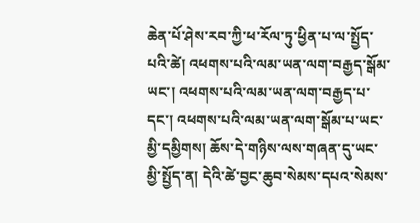ཆེན་པོ་ཤེས་རབ་ཀྱི་ཕ་རོལ་ཏུ་ཕྱིན་པ་ལ་སྤྱོད་པའི་ཚེ། འཕགས་པའི་ལམ་ཡན་ལག་བརྒྱད་སྒོམ་ཡང་། འཕགས་པའི་ལམ་ཡན་ལག་བརྒྱད་པ་དང་། འཕགས་པའི་ལམ་ཡན་ལག་སྒོམ་པ་ཡང་མྱི་དམྱིགས། ཆོས་དེ་གཉིས་ལས་གཞན་དུ་ཡང་ མྱི་སྤྱོད་ན། དེའི་ཚེ་བྱང་ཆུབ་སེམས་དཔའ་སེམས་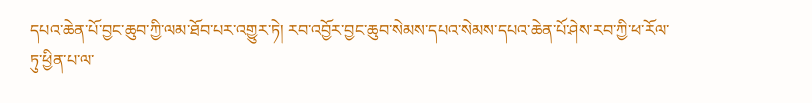དཔའ་ཆེན་པོ་བྱང་ཆུབ་ཀྱི་ལམ་ཐོབ་པར་འགྱུར་ཏེ། རབ་འབྱོར་བྱང་ཆུབ་སེམས་དཔའ་སེམས་དཔའ་ཆེན་པོ་ཤེས་རབ་ཀྱི་ཕ་རོལ་ཏུ་ཕྱིན་པ་ལ་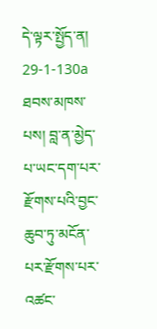དེ་ལྟར་སྤྱོད་ན། 29-1-130a ཐབས་མཁས་པས། བླ་ན་མྱེད་པ་ཡང་དག་པར་རྫོགས་པའི་བྱང་ཆུབ་ཏུ་མངོན་པར་རྫོགས་པར་འཚང་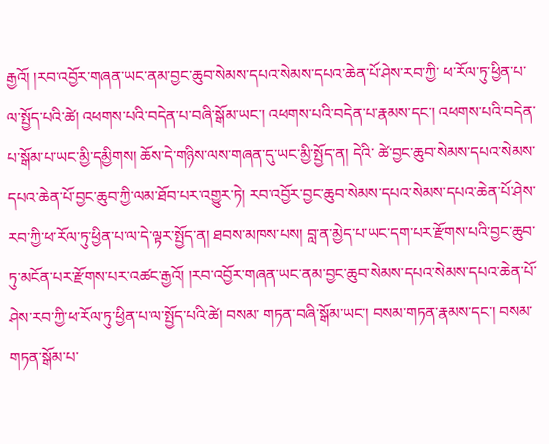རྒྱའོ། །རབ་འབྱོར་གཞན་ཡང་ནམ་བྱང་ཆུབ་སེམས་དཔའ་སེམས་དཔའ་ཆེན་པོ་ཤེས་རབ་ཀྱི་ ཕ་རོལ་ཏུ་ཕྱིན་པ་ལ་སྤྱོད་པའི་ཚེ། འཕགས་པའི་བདེན་པ་བཞི་སྒོམ་ཡང་། འཕགས་པའི་བདེན་པ་རྣམས་དང་། འཕགས་པའི་བདེན་པ་སྒོམ་པ་ཡང་མྱི་དམྱིགས། ཆོས་དེ་གཉིས་ལས་གཞན་དུ་ཡང་མྱི་སྤྱོད་ན། དེའི་ ཚེ་བྱང་ཆུབ་སེམས་དཔའ་སེམས་དཔའ་ཆེན་པོ་བྱང་ཆུབ་ཀྱི་ལམ་ཐོབ་པར་འགྱུར་ཏེ། རབ་འབྱོར་བྱང་ཆུབ་སེམས་དཔའ་སེམས་དཔའ་ཆེན་པོ་ཤེས་རབ་ཀྱི་ཕ་རོལ་ཏུ་ཕྱིན་པ་ལ་དེ་ལྟར་སྤྱོད་ན། ཐབས་མཁས་པས། བླ་ན་མྱེད་པ་ཡང་དག་པར་རྫོགས་པའི་བྱང་ཆུབ་ཏུ་མངོན་པར་རྫོགས་པར་འཚང་རྒྱའོ། །རབ་འབྱོར་གཞན་ཡང་ནམ་བྱང་ཆུབ་སེམས་དཔའ་སེམས་དཔའ་ཆེན་པོ་ཤེས་རབ་ཀྱི་ཕ་རོལ་ཏུ་ཕྱིན་པ་ལ་སྤྱོད་པའི་ཚེ། བསམ་ གཏན་བཞི་སྒོམ་ཡང་། བསམ་གཏན་རྣམས་དང་། བསམ་གཏན་སྒོམ་པ་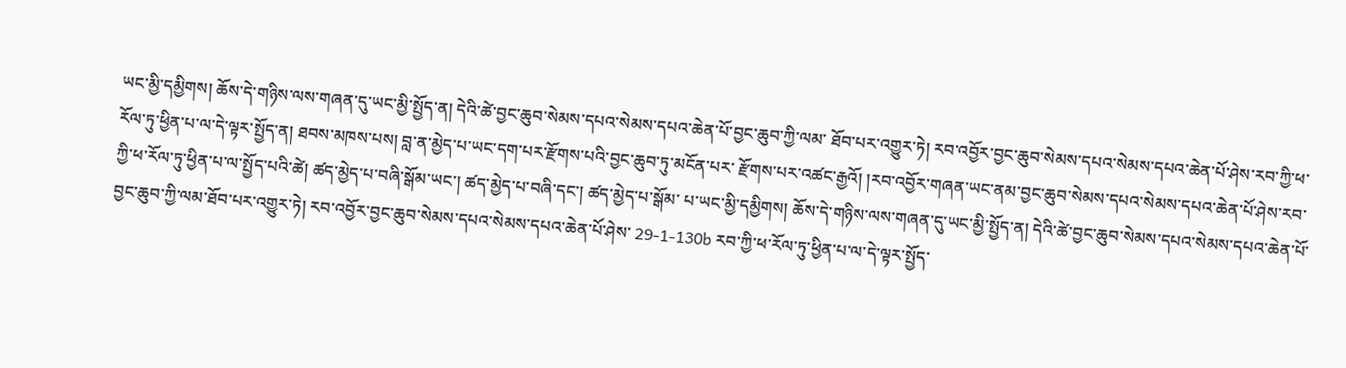ཡང་མྱི་དམྱིགས། ཆོས་དེ་གཉིས་ལས་གཞན་དུ་ཡང་མྱི་སྤྱོད་ན། དེའི་ཚེ་བྱང་ཆུབ་སེམས་དཔའ་སེམས་དཔའ་ཆེན་པོ་བྱང་ཆུབ་ཀྱི་ལམ་ ཐོབ་པར་འགྱུར་ཏེ། རབ་འབྱོར་བྱང་ཆུབ་སེམས་དཔའ་སེམས་དཔའ་ཆེན་པོ་ཤེས་རབ་ཀྱི་ཕ་རོལ་ཏུ་ཕྱིན་པ་ལ་དེ་ལྟར་སྤྱོད་ན། ཐབས་མཁས་པས། བླ་ན་མྱེད་པ་ཡང་དག་པར་རྫོགས་པའི་བྱང་ཆུབ་ཏུ་མངོན་པར་ རྫོགས་པར་འཚང་རྒྱའོ། །རབ་འབྱོར་གཞན་ཡང་ནམ་བྱང་ཆུབ་སེམས་དཔའ་སེམས་དཔའ་ཆེན་པོ་ཤེས་རབ་ཀྱི་ཕ་རོལ་ཏུ་ཕྱིན་པ་ལ་སྤྱོད་པའི་ཚེ། ཚད་མྱེད་པ་བཞི་སྒོམ་ཡང་། ཚད་མྱེད་པ་བཞི་དང་། ཚད་མྱེད་པ་སྒོམ་ པ་ཡང་མྱི་དམྱིགས། ཆོས་དེ་གཉིས་ལས་གཞན་དུ་ཡང་མྱི་སྤྱོད་ན། དེའི་ཚེ་བྱང་ཆུབ་སེམས་དཔའ་སེམས་དཔའ་ཆེན་པོ་བྱང་ཆུབ་ཀྱི་ལམ་ཐོབ་པར་འགྱུར་ཏེ། རབ་འབྱོར་བྱང་ཆུབ་སེམས་དཔའ་སེམས་དཔའ་ཆེན་པོ་ཤེས་ 29-1-130b རབ་ཀྱི་ཕ་རོལ་ཏུ་ཕྱིན་པ་ལ་དེ་ལྟར་སྤྱོད་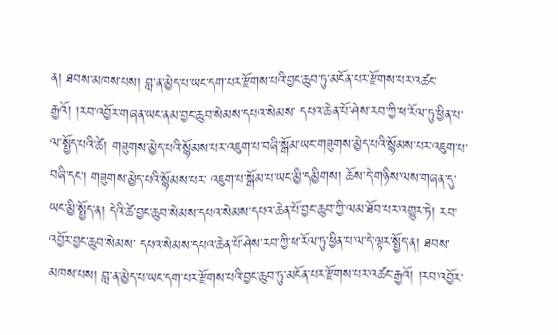ན། ཐབས་མཁས་པས། བླ་ན་མྱེད་པ་ཡང་དག་པར་རྫོགས་པའི་བྱང་ཆུབ་ཏུ་མངོན་པར་རྫོགས་པར་འཚང་རྒྱའོ། །རབ་འབྱོར་གཞན་ཡང་ནམ་བྱང་ཆུབ་སེམས་དཔའ་སེམས་ དཔའ་ཆེན་པོ་ཤེས་རབ་ཀྱི་ཕ་རོལ་ཏུ་ཕྱིན་པ་ལ་སྤྱོད་པའི་ཚེ། གཟུགས་མྱེད་པའི་སྙོམས་པར་འཇུག་པ་བཞི་སྒོམ་ཡང་གཟུགས་མྱེད་པའི་སྙོམས་པར་འཇུག་པ་བཞི་དང་། གཟུགས་མྱེད་པའི་སྙོམས་པར་ འཇུག་པ་སྒོམ་པ་ཡང་མྱི་དམྱིགས། ཆོས་དེ་གཉིས་ལས་གཞན་དུ་ཡང་མྱི་སྤྱོད་ན། དེའི་ཚེ་བྱང་ཆུབ་སེམས་དཔའ་སེམས་དཔའ་ཆེན་པོ་བྱང་ཆུབ་ཀྱི་ལམ་ཐོབ་པར་འགྱུར་ཏེ། རབ་འབྱོར་བྱང་ཆུབ་སེམས་ དཔའ་སེམས་དཔའ་ཆེན་པོ་ཤེས་རབ་ཀྱི་ཕ་རོལ་ཏུ་ཕྱིན་པ་ལ་དེ་ལྟར་སྤྱོད་ན། ཐབས་མཁས་པས། བླ་ན་མྱེད་པ་ཡང་དག་པར་རྫོགས་པའི་བྱང་ཆུབ་ཏུ་མངོན་པར་རྫོགས་པར་འཚང་རྒྱའོ། །རབ་འབྱོར་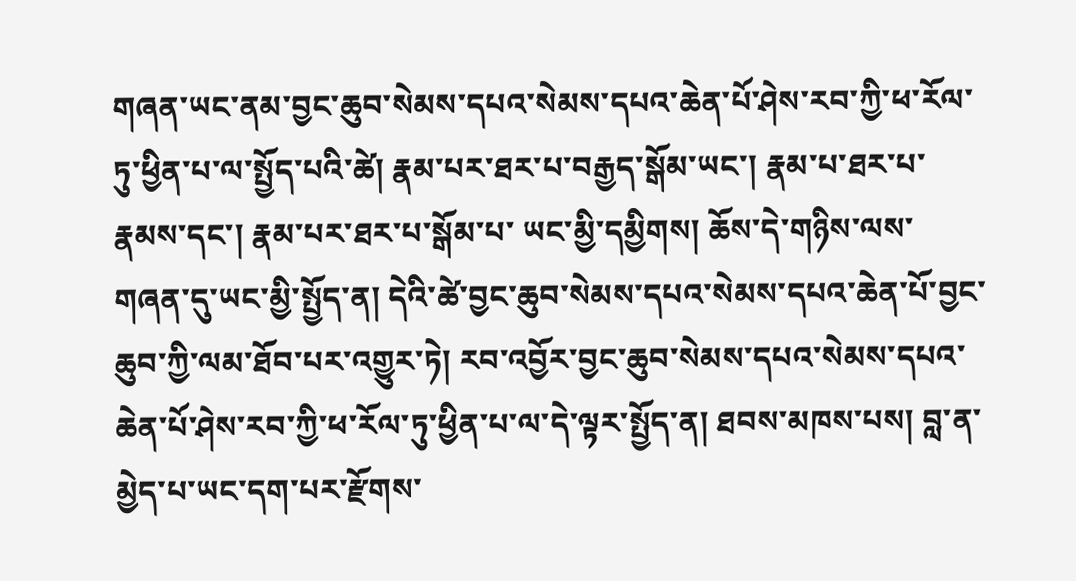གཞན་ཡང་ནམ་བྱང་ཆུབ་སེམས་དཔའ་སེམས་དཔའ་ཆེན་པོ་ཤེས་རབ་ཀྱི་ཕ་རོལ་ཏུ་ཕྱིན་པ་ལ་སྤྱོད་པའི་ཚེ། རྣམ་པར་ཐར་པ་བརྒྱད་སྒོམ་ཡང་། རྣམ་པ་ཐར་པ་རྣམས་དང་། རྣམ་པར་ཐར་པ་སྒོམ་པ་ ཡང་མྱི་དམྱིགས། ཆོས་དེ་གཉིས་ལས་གཞན་དུ་ཡང་མྱི་སྤྱོད་ན། དེའི་ཚེ་བྱང་ཆུབ་སེམས་དཔའ་སེམས་དཔའ་ཆེན་པོ་བྱང་ཆུབ་ཀྱི་ལམ་ཐོབ་པར་འགྱུར་ཏེ། རབ་འབྱོར་བྱང་ཆུབ་སེམས་དཔའ་སེམས་དཔའ་ ཆེན་པོ་ཤེས་རབ་ཀྱི་ཕ་རོལ་ཏུ་ཕྱིན་པ་ལ་དེ་ལྟར་སྤྱོད་ན། ཐབས་མཁས་པས། བླ་ན་མྱེད་པ་ཡང་དག་པར་རྫོགས་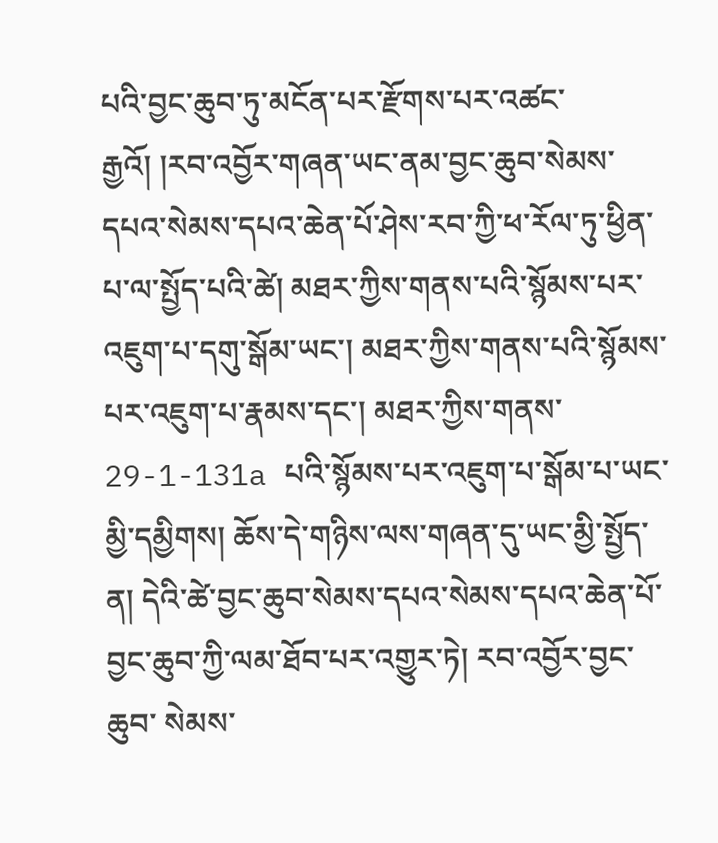པའི་བྱང་ཆུབ་ཏུ་མངོན་པར་རྫོགས་པར་འཚང་རྒྱའོ། །རབ་འབྱོར་གཞན་ཡང་ནམ་བྱང་ཆུབ་སེམས་ དཔའ་སེམས་དཔའ་ཆེན་པོ་ཤེས་རབ་ཀྱི་ཕ་རོལ་ཏུ་ཕྱིན་པ་ལ་སྤྱོད་པའི་ཚེ། མཐར་ཀྱིས་གནས་པའི་སྙོམས་པར་འཇུག་པ་དགུ་སྒོམ་ཡང་། མཐར་ཀྱིས་གནས་པའི་སྙོམས་པར་འཇུག་པ་རྣམས་དང་། མཐར་ཀྱིས་གནས་ 29-1-131a པའི་སྙོམས་པར་འཇུག་པ་སྒོམ་པ་ཡང་མྱི་དམྱིགས། ཆོས་དེ་གཉིས་ལས་གཞན་དུ་ཡང་མྱི་སྤྱོད་ན། དེའི་ཚེ་བྱང་ཆུབ་སེམས་དཔའ་སེམས་དཔའ་ཆེན་པོ་བྱང་ཆུབ་ཀྱི་ལམ་ཐོབ་པར་འགྱུར་ཏེ། རབ་འབྱོར་བྱང་ཆུབ་ སེམས་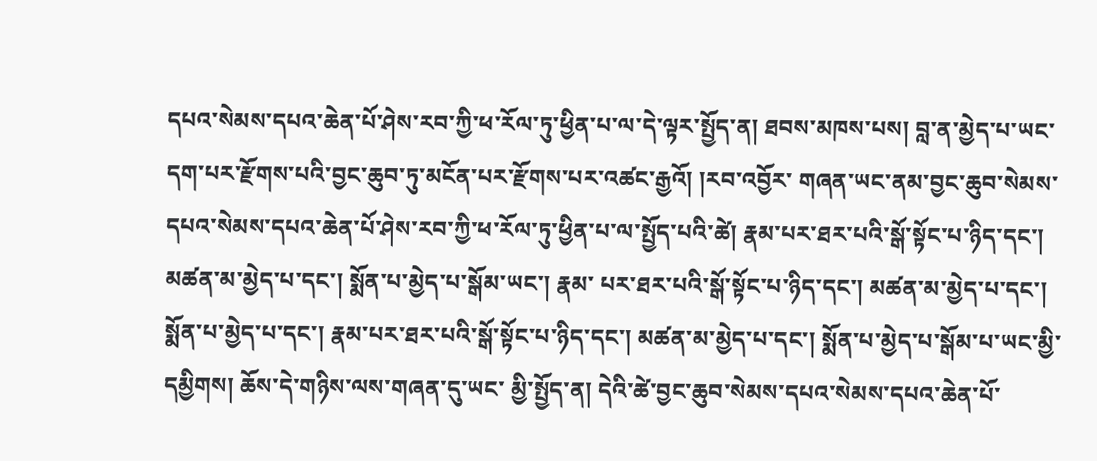དཔའ་སེམས་དཔའ་ཆེན་པོ་ཤེས་རབ་ཀྱི་ཕ་རོལ་ཏུ་ཕྱིན་པ་ལ་དེ་ལྟར་སྤྱོད་ན། ཐབས་མཁས་པས། བླ་ན་མྱེད་པ་ཡང་དག་པར་རྫོགས་པའི་བྱང་ཆུབ་ཏུ་མངོན་པར་རྫོགས་པར་འཚང་རྒྱའོ། །རབ་འབྱོར་ གཞན་ཡང་ནམ་བྱང་ཆུབ་སེམས་དཔའ་སེམས་དཔའ་ཆེན་པོ་ཤེས་རབ་ཀྱི་ཕ་རོལ་ཏུ་ཕྱིན་པ་ལ་སྤྱོད་པའི་ཚེ། རྣམ་པར་ཐར་པའི་སྒོ་སྟོང་པ་ཉིད་དང་། མཚན་མ་མྱེད་པ་དང་། སྨོན་པ་མྱེད་པ་སྒོམ་ཡང་། རྣམ་ པར་ཐར་པའི་སྒོ་སྟོང་པ་ཉིད་དང་། མཚན་མ་མྱེད་པ་དང་། སྨོན་པ་མྱེད་པ་དང་། རྣམ་པར་ཐར་པའི་སྒོ་སྟོང་པ་ཉིད་དང་། མཚན་མ་མྱེད་པ་དང་། སྨོན་པ་མྱེད་པ་སྒོམ་པ་ཡང་མྱི་དམྱིགས། ཆོས་དེ་གཉིས་ལས་གཞན་དུ་ཡང་ མྱི་སྤྱོད་ན། དེའི་ཚེ་བྱང་ཆུབ་སེམས་དཔའ་སེམས་དཔའ་ཆེན་པོ་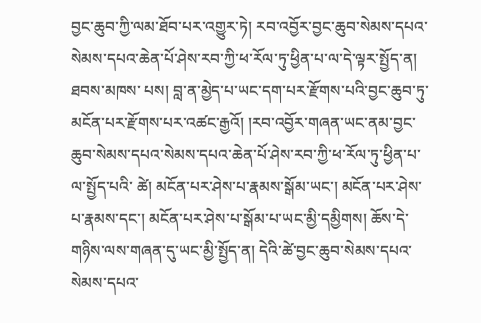བྱང་ཆུབ་ཀྱི་ལམ་ཐོབ་པར་འགྱུར་ཏེ། རབ་འབྱོར་བྱང་ཆུབ་སེམས་དཔའ་སེམས་དཔའ་ཆེན་པོ་ཤེས་རབ་ཀྱི་ཕ་རོལ་ཏུ་ཕྱིན་པ་ལ་དེ་ལྟར་སྤྱོད་ན། ཐབས་མཁས་ པས། བླ་ན་མྱེད་པ་ཡང་དག་པར་རྫོགས་པའི་བྱང་ཆུབ་ཏུ་མངོན་པར་རྫོགས་པར་འཚང་རྒྱའོ། །རབ་འབྱོར་གཞན་ཡང་ནམ་བྱང་ཆུབ་སེམས་དཔའ་སེམས་དཔའ་ཆེན་པོ་ཤེས་རབ་ཀྱི་ཕ་རོལ་ཏུ་ཕྱིན་པ་ལ་སྤྱོད་པའི་ ཚེ། མངོན་པར་ཤེས་པ་རྣམས་སྒོམ་ཡང་། མངོན་པར་ཤེས་པ་རྣམས་དང་། མངོན་པར་ཤེས་པ་སྒོམ་པ་ཡང་མྱི་དམྱིགས། ཆོས་དེ་གཉིས་ལས་གཞན་དུ་ཡང་མྱི་སྤྱོད་ན། དེའི་ཚེ་བྱང་ཆུབ་སེམས་དཔའ་ སེམས་དཔའ་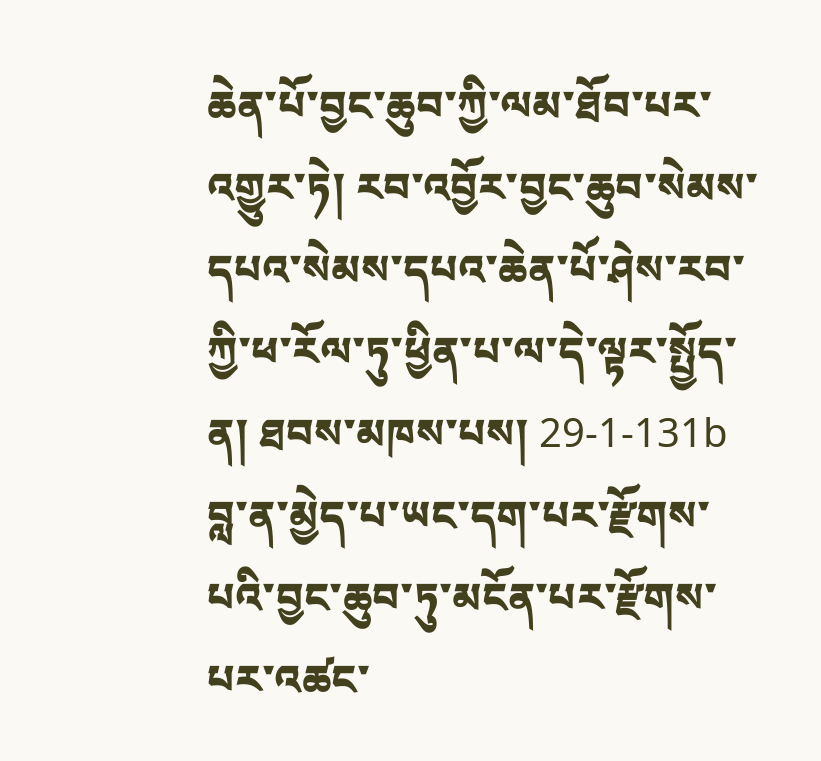ཆེན་པོ་བྱང་ཆུབ་ཀྱི་ལམ་ཐོབ་པར་འགྱུར་ཏེ། རབ་འབྱོར་བྱང་ཆུབ་སེམས་དཔའ་སེམས་དཔའ་ཆེན་པོ་ཤེས་རབ་ཀྱི་ཕ་རོལ་ཏུ་ཕྱིན་པ་ལ་དེ་ལྟར་སྤྱོད་ན། ཐབས་མཁས་པས། 29-1-131b བླ་ན་མྱེད་པ་ཡང་དག་པར་རྫོགས་པའི་བྱང་ཆུབ་ཏུ་མངོན་པར་རྫོགས་པར་འཚང་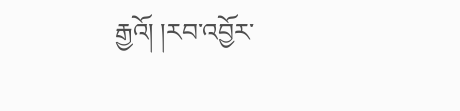རྒྱའོ། །རབ་འབྱོར་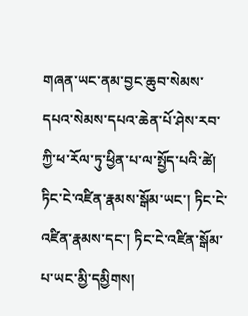གཞན་ཡང་ནམ་བྱང་ཆུབ་སེམས་དཔའ་སེམས་དཔའ་ཆེན་པོ་ཤེས་རབ་ཀྱི་ཕ་རོལ་ཏུ་ཕྱིན་པ་ལ་སྤྱོད་པའི་ཚེ། ཏིང་ངེ་འཛིན་རྣམས་སྒོམ་ཡང་། ཏིང་ངེ་འཛིན་རྣམས་དང་། ཏིང་ངེ་འཛིན་སྒོམ་པ་ཡང་མྱི་དམྱིགས།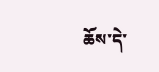ཆོས་དེ་